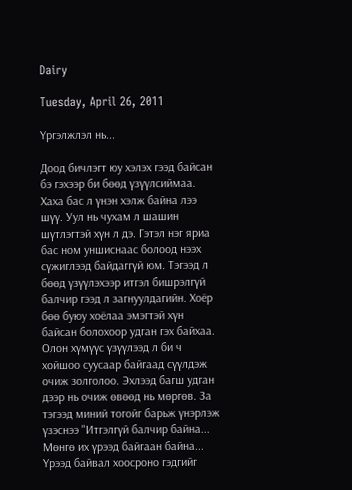Dairy

Tuesday, April 26, 2011

Үргэлжлэл нь...

Доод бичлэгт юу хэлэх гээд байсан бэ гэхээр би бөөд үзүүлсиймаа. Хаха бас л үнэн хэлж байна лээ шүү. Уул нь чухам л шашин шүтлэгтэй хүн л дэ. Гэтэл нэг яриа бас ном уншиснаас болоод нээх сүжиглээд байдаггүй юм. Тэгээд л бөөд үзүүлэхээр итгэл бишрэлгүй балчир гээд л загнуулдагийн. Хоёр бөө буюу хоёлаа эмэгтэй хүн байсан болохоор удган гэх байхаа. Олон хүмүүс үзүүлээд л би ч хойшоо суусаар байгаад сүүлдэж очиж золголоо. Эхлээд багш удган дээр нь очиж өвөөд нь мөргөв. За тэгээд миний тогойг барьж үнэрлэж үзэснээ "Итгэлгүй балчир байна... Мөнгө их үрээд байгаан байна... Үрээд байвал хоосроно гэдгийг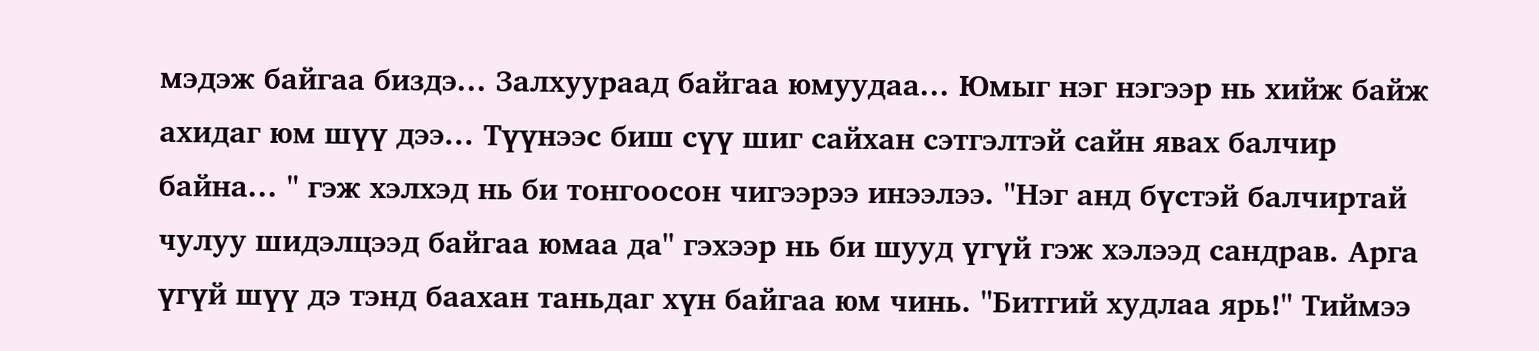мэдэж байгаа биздэ... Залхуураад байгаа юмуудаа... Юмыг нэг нэгээр нь хийж байж ахидаг юм шүү дээ... Түүнээс биш сүү шиг сайхан сэтгэлтэй сайн явах балчир байна... " гэж хэлхэд нь би тонгоосон чигээрээ инээлээ. "Нэг анд бүстэй балчиртай чулуу шидэлцээд байгаа юмаа да" гэхээр нь би шууд үгүй гэж хэлээд сандрав. Арга үгүй шүү дэ тэнд баахан таньдаг хүн байгаа юм чинь. "Битгий худлаа ярь!" Тиймээ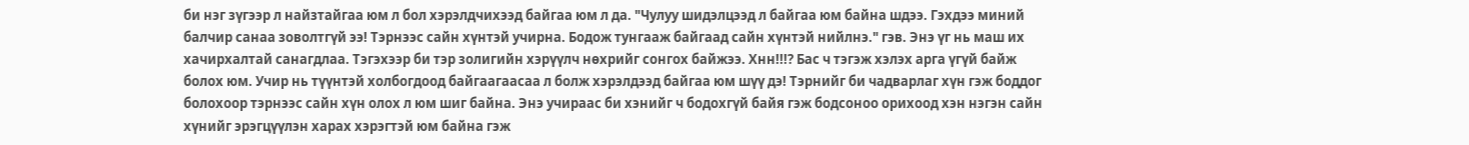би нэг зүгээр л найзтайгаа юм л бол хэрэлдчихээд байгаа юм л да. "Чулуу шидэлцээд л байгаа юм байна шдээ. Гэхдээ миний балчир санаа зоволтгүй ээ! Тэрнээс сайн хүнтэй учирна. Бодож тунгааж байгаад сайн хүнтэй нийлнэ." гэв. Энэ үг нь маш их хачирхалтай санагдлаа. Тэгэхээр би тэр золигийн хэрүүлч нөхрийг сонгох байжээ. Хнн!!!? Бас ч тэгэж хэлэх арга үгүй байж болох юм. Учир нь түүнтэй холбогдоод байгаагаасаа л болж хэрэлдээд байгаа юм шүү дэ! Тэрнийг би чадварлаг хүн гэж боддог болохоор тэрнээс сайн хүн олох л юм шиг байна. Энэ учираас би хэнийг ч бодохгүй байя гэж бодсоноо орихоод хэн нэгэн сайн хүнийг эрэгцүүлэн харах хэрэгтэй юм байна гэж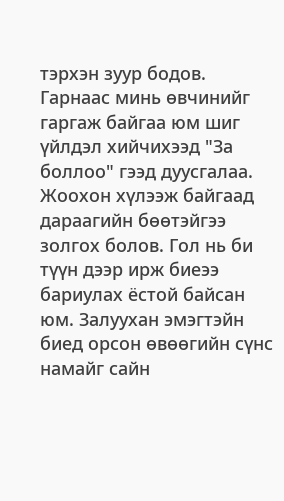тэрхэн зуур бодов. Гарнаас минь өвчинийг гаргаж байгаа юм шиг үйлдэл хийчихээд "За боллоо" гээд дуусгалаа.
Жоохон хүлээж байгаад дараагийн бөөтэйгээ золгох болов. Гол нь би түүн дээр ирж биеээ бариулах ёстой байсан юм. Залуухан эмэгтэйн биед орсон өвөөгийн сүнс намайг сайн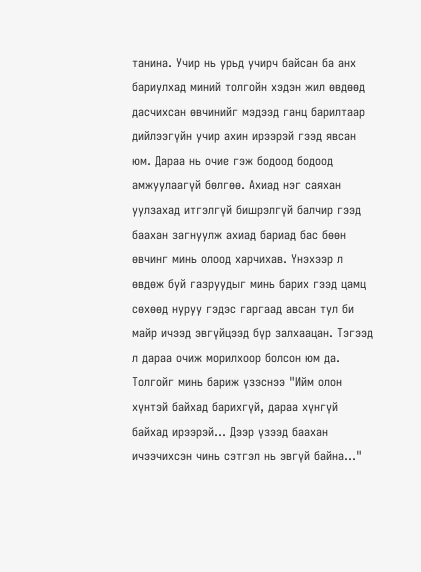танина. Учир нь урьд учирч байсан ба анх бариулхад миний толгойн хэдэн жил өвдөөд дасчихсан өвчинийг мэдээд ганц барилтаар дийлээгүйн учир ахин ирээрэй гээд явсан юм. Дараа нь очие гэж бодоод бодоод амжуулаагүй бөлгөө. Ахиад нэг саяхан уулзахад итгэлгүй бишрэлгүй балчир гээд баахан загнуулж ахиад бариад бас бөөн өвчинг минь олоод харчихав. Үнэхээр л өвдөж буй газруудыг минь барих гээд цамц сөхөөд нуруу гэдэс гаргаад авсан тул би майр ичээд эвгүйцээд бүр залхаацан. Тэгээд л дараа очиж морилхоор болсон юм да. Толгойг минь бариж үзэснээ "Ийм олон хүнтэй байхад барихгүй, дараа хүнгүй байхад ирээрэй... Дээр үзээд баахан ичээчихсэн чинь сэтгэл нь эвгүй байна..."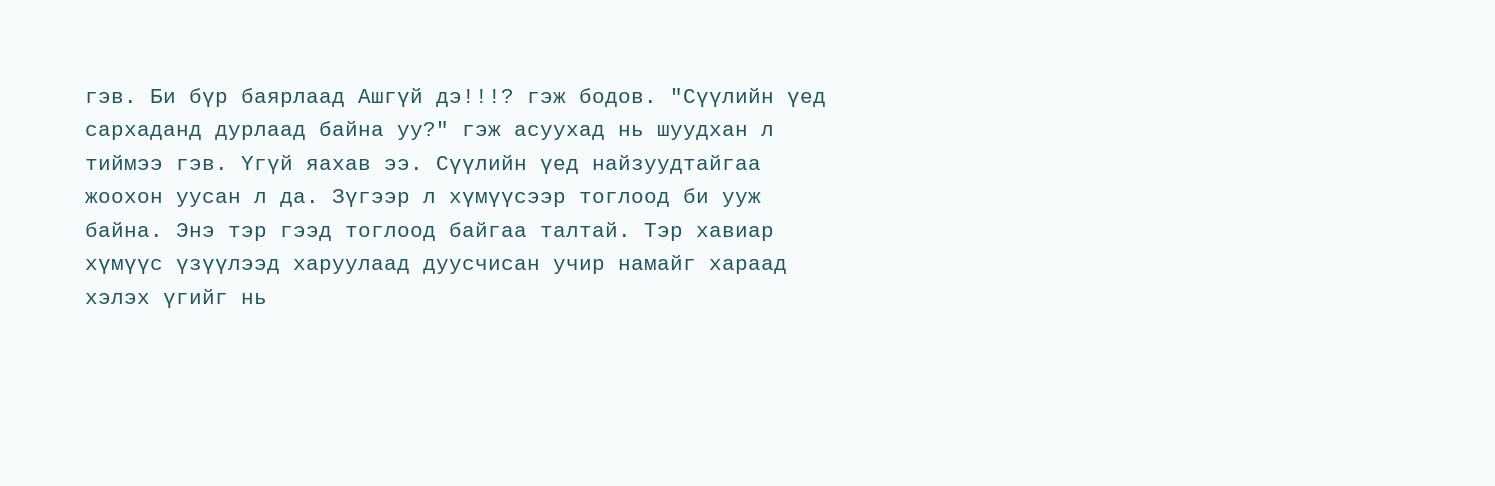гэв. Би бүр баярлаад Ашгүй дэ!!!? гэж бодов. "Сүүлийн үед сархаданд дурлаад байна уу?" гэж асуухад нь шуудхан л тиймээ гэв. Үгүй яахав ээ. Сүүлийн үед найзуудтайгаа жоохон уусан л да. Зүгээр л хүмүүсээр тоглоод би ууж байна. Энэ тэр гээд тоглоод байгаа талтай. Тэр хавиар хүмүүс үзүүлээд харуулаад дуусчисан учир намайг хараад хэлэх үгийг нь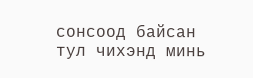сонсоод байсан тул чихэнд минь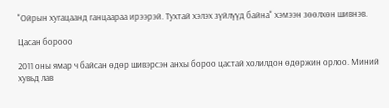"Ойрын хугацаанд ганцаараа ирээрэй. Тухтай хэлэх зүйлүүд байна" хэмээн зөөлхөн шивнэв.

Цасан борооо

2011 оны ямар ч байсан өдөр шивэрсэн анхы бороо цастай холилдон өдөржин орлоо. Миний хувьд лав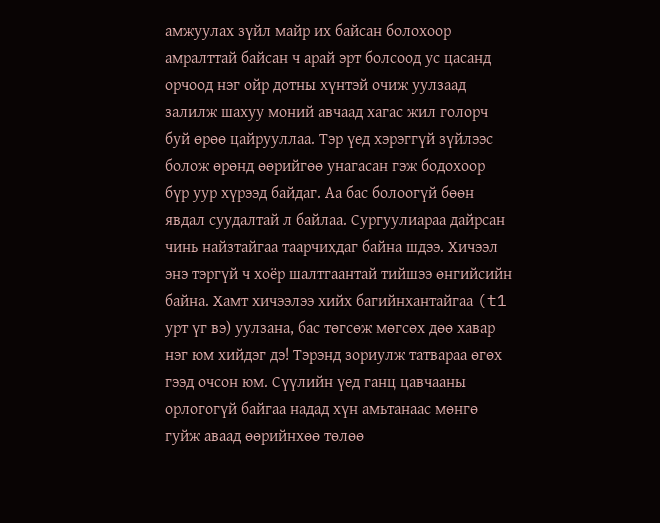амжуулах зүйл майр их байсан болохоор амралттай байсан ч арай эрт болсоод ус цасанд орчоод нэг ойр дотны хүнтэй очиж уулзаад залилж шахуу моний авчаад хагас жил голорч буй өрөө цайрууллаа. Тэр үед хэрэггүй зүйлээс болож өрөнд өөрийгөө унагасан гэж бодохоор бүр уур хүрээд байдаг. Аа бас болоогүй бөөн явдал суудалтай л байлаа. Сургуулиараа дайрсан чинь найзтайгаа таарчихдаг байна шдээ. Хичээл энэ тэргүй ч хоёр шалтгаантай тийшээ өнгийсийн байна. Хамт хичээлээ хийх багийнхантайгаа (t1 урт үг вэ) уулзана, бас төгсөж мөгсөх дөө хавар нэг юм хийдэг дэ! Тэрэнд зориулж татвараа өгөх гээд очсон юм. Сүүлийн үед ганц цавчааны орлогогүй байгаа надад хүн амьтанаас мөнгө гуйж аваад өөрийнхөө төлөө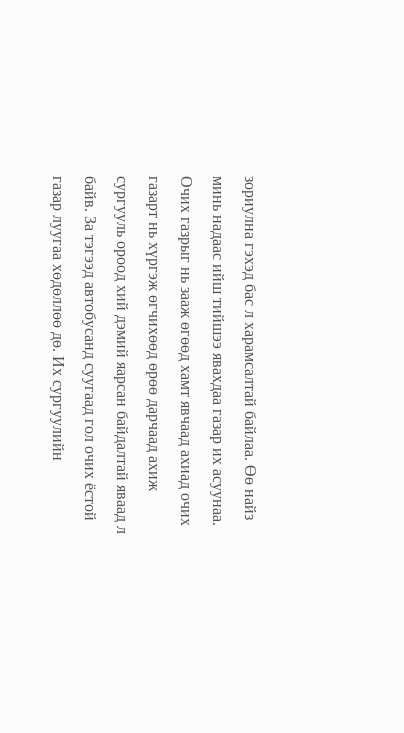зориулна гэхэд бас л харамсалтай байлаа. Өө найз минь надаас ийш тийшээ явахдаа газар их асуунаа. Очих газрыг нь зааж өгөөд хамт явчаад ахиад очих газарт нь хүргэж өгчихөөд өрөө дарчаад ахиж сургууль ороод хий дэмий яарсан байдалтай яваад л байв. За тэгээд автобусанд суугаад гол очих ёстой газар луугаа хөдөллөө дө. Их сургуулийн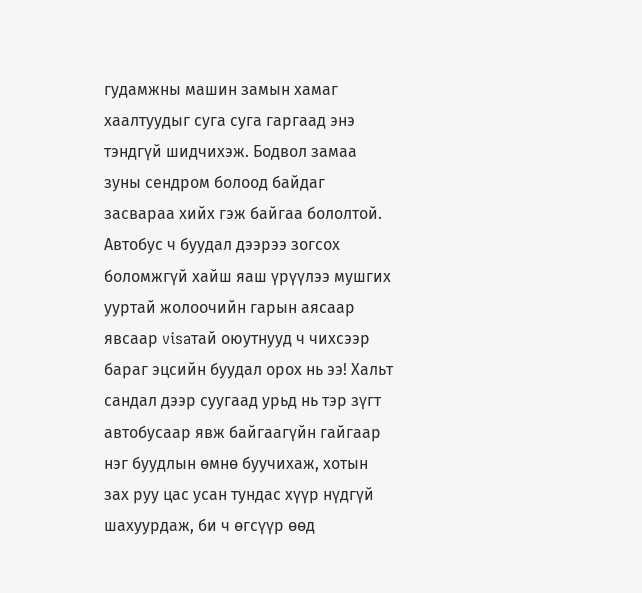гудамжны машин замын хамаг хаалтуудыг суга суга гаргаад энэ тэндгүй шидчихэж. Бодвол замаа зуны сендром болоод байдаг засвараа хийх гэж байгаа бололтой. Автобус ч буудал дээрээ зогсох боломжгүй хайш яаш үрүүлээ мушгих ууртай жолоочийн гарын аясаар явсаар visaтай оюутнууд ч чихсээр бараг эцсийн буудал орох нь ээ! Хальт сандал дээр суугаад урьд нь тэр зүгт автобусаар явж байгаагүйн гайгаар нэг буудлын өмнө буучихаж, хотын зах руу цас усан тундас хүүр нүдгүй шахуурдаж, би ч өгсүүр өөд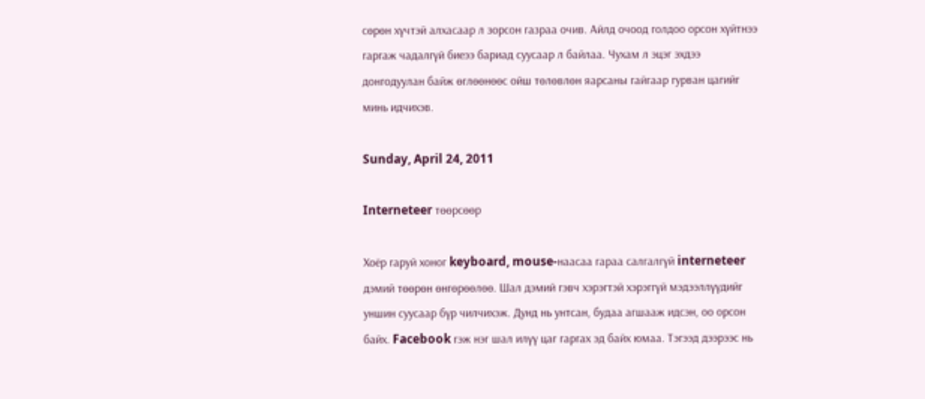сөрөн хүчтэй алхасаар л зорсон газраа очив. Айлд очоод голдоо орсон хүйтнээ гаргаж чадалгүй биеээ бариад суусаар л байлаа. Чухам л эцэг эхдээ донгодуулан байж өглөөнөөс ойш төлөвлөн яарсаны гайгаар гурван цагийг минь идчихэв.

Sunday, April 24, 2011

Interneteer төөрсөөр

Хоёр гаруй хоног keyboard, mouse-наасаа гараа салгалгүй interneteer дэмий төөрөн өнгөрөөлөө. Шал дэмий гэвч хэрэгтэй хэрэггүй мэдээллүүдийг уншин суусаар бүр чилчихэж. Дунд нь унтсан, будаа агшааж идсэн, оо орсон байх. Facebook гэж нэг шал илүү цаг гаргах эд байх юмаа. Тэгээд дээрээс нь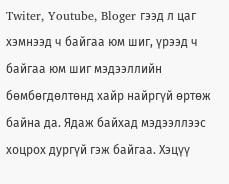Twiter, Youtube, Bloger гээд л цаг хэмнээд ч байгаа юм шиг, үрээд ч байгаа юм шиг мэдээллийн бөмбөгдөлтөнд хайр найргүй өртөж байна да. Ядаж байхад мэдээллээс хоцрох дургүй гэж байгаа. Хэцүү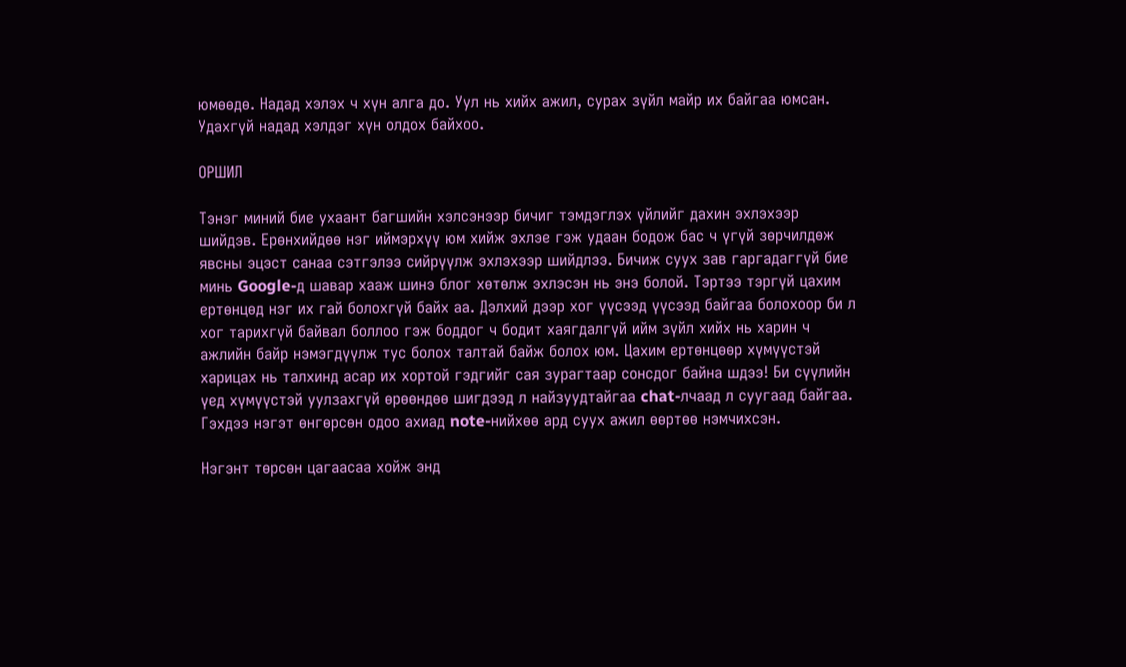юмөөдө. Надад хэлэх ч хүн алга до. Уул нь хийх ажил, сурах зүйл майр их байгаа юмсан. Удахгүй надад хэлдэг хүн олдох байхоо.

ОРШИЛ

Тэнэг миний бие ухаант багшийн хэлсэнээр бичиг тэмдэглэх үйлийг дахин эхлэхээр шийдэв. Ерөнхийдөө нэг иймэрхүү юм хийж эхлэе гэж удаан бодож бас ч үгүй зөрчилдөж явсны эцэст санаа сэтгэлээ сийрүүлж эхлэхээр шийдлээ. Бичиж суух зав гаргадаггүй бие минь Google-д шавар хааж шинэ блог хөтөлж эхлэсэн нь энэ болой. Тэртээ тэргүй цахим ертөнцөд нэг их гай болохгүй байх аа. Дэлхий дээр хог үүсээд үүсээд байгаа болохоор би л хог тарихгүй байвал боллоо гэж боддог ч бодит хаягдалгүй ийм зүйл хийх нь харин ч ажлийн байр нэмэгдүүлж тус болох талтай байж болох юм. Цахим ертөнцөөр хүмүүстэй харицах нь талхинд асар их хортой гэдгийг сая зурагтаар сонсдог байна шдээ! Би сүүлийн үед хүмүүстэй уулзахгүй өрөөндөө шигдээд л найзуудтайгаа chat-лчаад л суугаад байгаа. Гэхдээ нэгэт өнгөрсөн одоо ахиад note-нийхөө ард суух ажил өөртөө нэмчихсэн.

Нэгэнт төрсөн цагаасаа хойж энд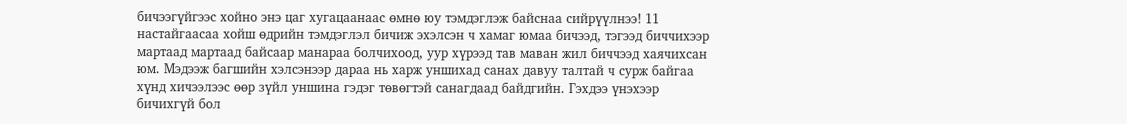бичээгүйгээс хойно энэ цаг хугацаанаас өмнө юу тэмдэглэж байснаа сийрүүлнээ! 11 настайгаасаа хойш өдрийн тэмдэглэл бичиж эхэлсэн ч хамаг юмаа бичээд, тэгээд биччихээр мартаад мартаад байсаар манараа болчихоод, уур хүрээд тав маван жил биччээд хаячихсан юм. Мэдээж багшийн хэлсэнээр дараа нь харж уншихад санах давуу талтай ч сурж байгаа хүнд хичээлээс өөр зүйл уншина гэдэг төвөгтэй санагдаад байдгийн. Гэхдээ үнэхээр бичихгүй бол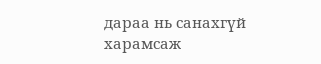дараа нь санахгүй харамсаж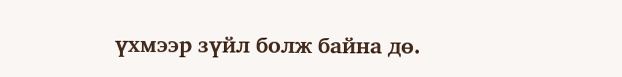үхмээр зүйл болж байна дө.